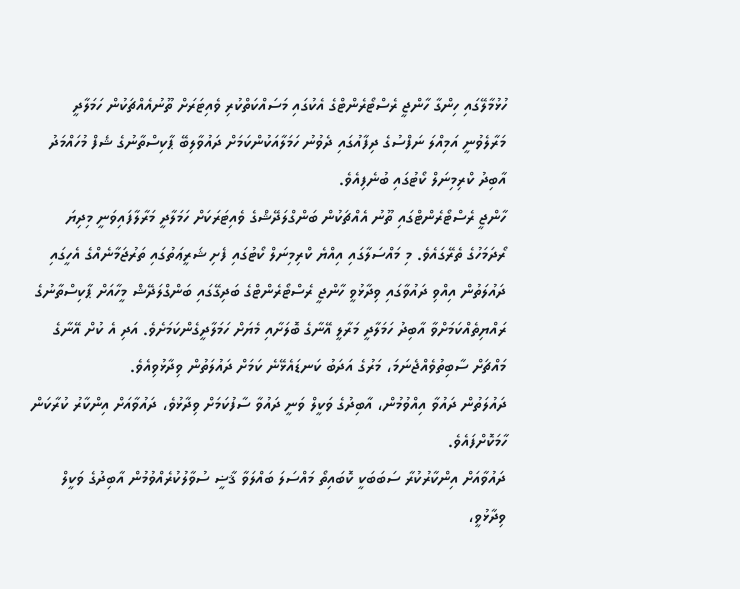ހުޅުމާލޭގައި ހިންގާ ހާންޖީ ރެސްޓޯރެންޓްގެ އެކުގައި މަސައްކަތްކުރި ވެއިޓަރަށް ތޫނުއެއްޗަކުން ހަމަލާދީ މަރާލެވުނީ އަމިއްލަ ނަފްސުގެ ދިފާއުގައި ދެވުނު ހަމަލާއަކުންކަމަށް ދައުވާލިބޭ ޕާކިސްތާނުގެ ޝެފް މުހައްމަދު އާބިދު ކްރިމިނަލް ކޯޓުގައި ބުނެފިއެވެ.
ހާންޖީ ރެސްޓޯރެންޓްގައި ތޫނު އެއްޗަކުން ބަންގްލަދޭޝްގެ ވެއިޓަރަކަށް ހަމަލާދީ މަރާލާފައިވަނީ މިދިޔަ ރޯދަމަހުގެ ތެރޭގައެވެ. މި މައްސަލާގައި އިއްޔެ ކްރިމިނަލް ކޯޓުގައި ފެށި ޝަރީޢަތުގައި ތަރުޖަމާނެއްގެ އެހީގައި ދައުލަތުން އިއްވި ދައުވާގައި ވިދާޅުވީ ހާންޖީ ރެސްޓޯރެންޓްގެ ބަދިގޭގައި ބަންގްލަދޭޝް މީހާއަށް ޕާކިސްތާނުގެ ރައްޔިތެއްކަމަށްވާ އާބިދު ހަމަލާދީ މަރާލީ އޭނާގެ ބޮލަށާއި މެޔަށް ހަމަލާދީގެންކަމަށެވެ. އަދި އެ ކުށް އޭނާގެ މައްޗަށް ސާބިތުވެއްޖެނަމަ، މަރުގެ އަދަބު ކަނޑައެޅޭނެ ކަމަށް ދައުލަތުން ވިދާޅުވިއެވެ.
ދައުލަތުން ދައުވާ އިއްވުމުން، އާބިދުގެ ވަކީލް ވަނީ ދައުވާ ސާފުކަމަށް ވިދާޅުވެ، ދައުވާއަށް އިންކާރު ކުރާކަން ހާމަކޮށްފައެވެ.
ދައުވާއަށް އިންކާރުކުރާ ސަބަބަކީ ކޮބައިތޯ މައްސަލަ ބައްލަވާ ޤާޟީ ސުވާލުކުރެއްވުމުން އާބިދުގެ ވަކީލް ވިދާޅުވީ،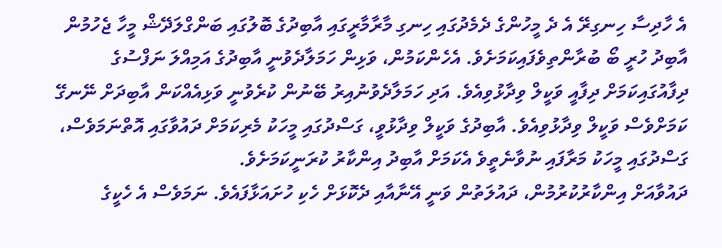އެ ހާދިސާ ހިނގިރޭ އެ ދެ މީހުންގެ ދެމެދުގައި ހިނގި މާރާމާރީގައި އާބިދުގެ ބޮލުގައި ބަންގްލަދޭޝް މީހާ ޖެހުމުން އާބިދު ހުރީ ބޯ ބުރާންތިވެފައިކަމަށެވެ. އެހެންކަމުން، ވަޅިން ހަމަލާދެވުނީ އާބިދުގެ އަމިއްލަ ނަފްސުގެ ދިފާއުގައިކަމަށް ދިފާއީ ވަކީލް ވިދާޅުވިއެވެ. އަދި ހަމަލާދެވުނުއިރު ބޭނުން ކުރެވުނީ ވަޅިއެއްކަން އާބިދަށް ނޭނގޭ ކަމަށްވެސް ވަކީލް ވިދާޅުވިއެވެ. އާބިދުގެ ވަކީލް ވިދާޅުވީ، ގަސްދުގައި މީހަކު މެރިކަމަށް ދައުވާގައި އޮތްނަމަވެސް، ގަސްދުގައި މީހަކު މަރާފައި ނުވާނެތީވެ އެކަމަށް އާބިދު އިންކާރު ކުރަނީކަމަށެވެ.
ދައުވާއަށް އިންކާރުކުރުމުން، ދައުލަތުން ވަނީ އޭނާއާއި ދެކޮޅަށް ހެކި ހުށައަޅާފައެވެ. ނަމަވެސް އެ ހެކީގެ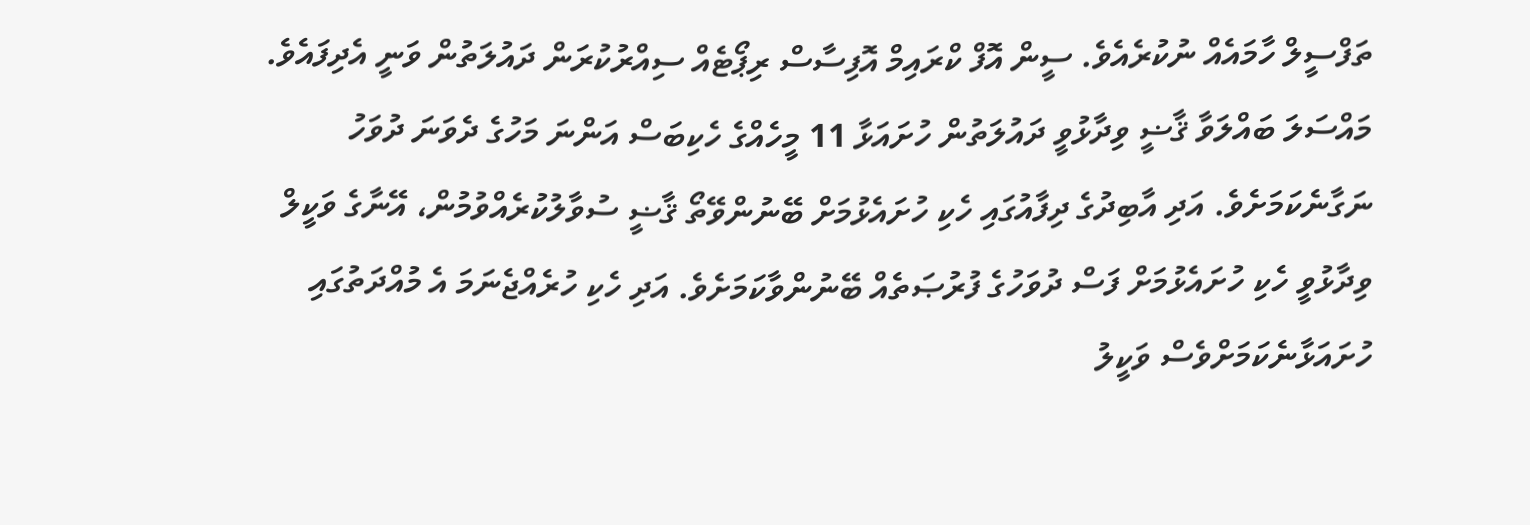ތަފްސީލް ހާމައެއް ނުކުރެއެވެ. ސީން އޮފް ކްރައިމް އޮފިސާސް ރިޕޯޓެއް ސިއްރުކުރަން ދައުލަތުން ވަނީ އެދިފައެވެ.
މައްސަލަ ބައްލަވާ ޤާޟީ ވިދާޅުވީ ދައުލަތުން ހުށައަޅާ 11 މީހެއްގެ ހެކިބަސް އަންނަ މަހުގެ ދެވަނަ ދުވަހު ނަގާނެކަމަށެވެ. އަދި އާބިދުގެ ދިފާއުގައި ހެކި ހުށައެޅުމަށް ބޭނުންވޭތޯ ޤާޟީ ސުވާލުކުރެއްވުމުން، އޭނާގެ ވަކީލް ވިދާޅުވީ ހެކި ހުށައެޅުމަށް ފަސް ދުވަހުގެ ފުރުޞަތެއް ބޭނުންވާކަމަށެވެ. އަދި ހެކި ހުރެއްޖެނަމަ އެ މުއްދަތުގައި ހުށައަޅާނެކަމަށްވެސް ވަކީލު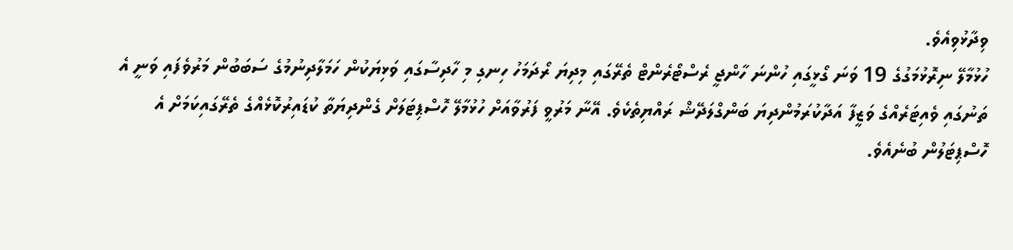ވިދާޅުވިއެވެ.
ހުޅުމާލޭ ނިރޮޅުމަގުގެ 19 ވަނަ ގޯޅީގައި ހުންނަ ހާންޖީ ރެސްޓޯރެންޓް ތެރޭގައި މިދިޔަ ރޯދަމަހު ހިނގި މި ހާދިސާގައި ވަޅިޔަކުން ހަމަލާދިނުމުގެ ސަބަބުން މަރުވެފައި ވަނީ އެ ތަނުގައި ވެއިޓަރެއްގެ ވަޒީފާ އަދާކުރަމުންދިޔަ ބަންގްލަދޭޝް ރައްޔިތެކެވެ. އޭނާ މަރުވީ ފަރުވާއަށް ހުޅުމާލޭ ހޮސްޕިޓަލަށް ގެންދިޔަތާ ކުޑައިރުކޮޅެއްގެ ތެރޭގައިކަމަށް އެ ހޮސްޕިޓަލުން ބުނެއެވެ.